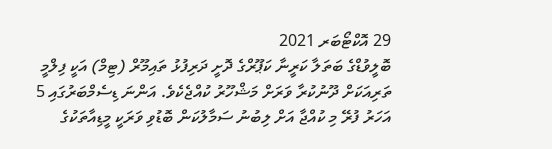29 އޮކްޓޯބަރ 2021
ބޮލީވުޑްގެ ބަތަލާ ކަރީނާ ކަޕޫރްގެ ދޮށީ ދަރިފުޅު ތައިމޫރް (ޓިމް) އަކީ ފިލްމީ ތަރިއަކަށް ދޫނުކުރާ ވަރަށް މަޝްހޫރު ކުއްޖެކެވެ. އަންނަ ޑިސެމްބަރުގައި 5 އަހަރު ފުރޭ މި ކުއްޖާ އަށް ލިބުނު ސަމާލުކަން ބޮޑުވި ވަރަކީ މީޑިއާތަކުގެ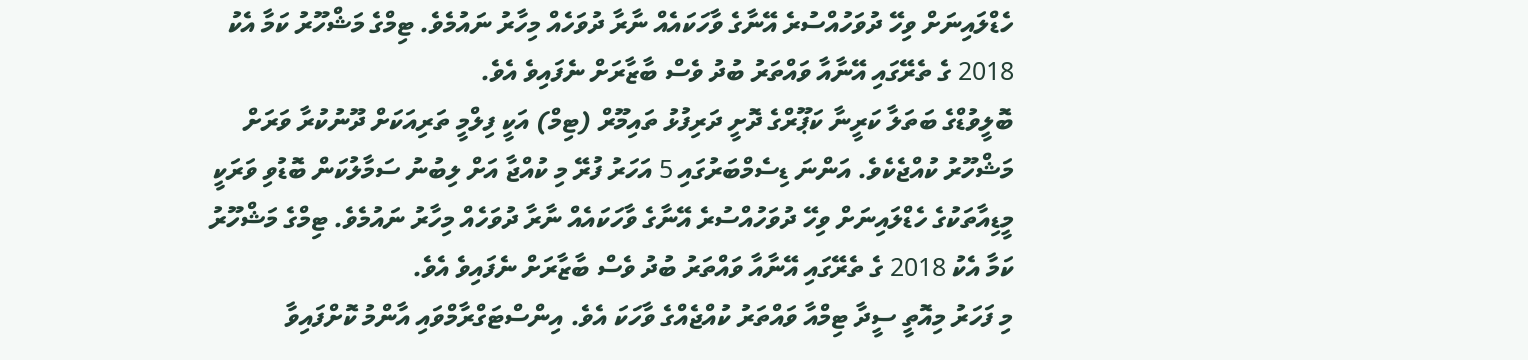ހެޑްލައިނަށް ވިހޭ ދުވަހުއްސުރެ އޭނާގެ ވާހަކައެއް ނާރާ ދުވަހެއް މިހާރު ނައުމެވެ. ޓިމްގެ މަޝްހޫރު ކަމާ އެކު 2018 ގެ ތެރޭގައި އޭނާއާ ވައްތަރު ބުދު ވެސް ބާޒާރަށް ނެފައިވެ އެވެ.
ބޮލީވުޑްގެ ބަތަލާ ކަރީނާ ކަޕޫރްގެ ދޮށީ ދަރިފުޅު ތައިމޫރް (ޓިމް) އަކީ ފިލްމީ ތަރިއަކަށް ދޫނުކުރާ ވަރަށް މަޝްހޫރު ކުއްޖެކެވެ. އަންނަ ޑިސެމްބަރުގައި 5 އަހަރު ފުރޭ މި ކުއްޖާ އަށް ލިބުނު ސަމާލުކަން ބޮޑުވި ވަރަކީ މީޑިއާތަކުގެ ހެޑްލައިނަށް ވިހޭ ދުވަހުއްސުރެ އޭނާގެ ވާހަކައެއް ނާރާ ދުވަހެއް މިހާރު ނައުމެވެ. ޓިމްގެ މަޝްހޫރު ކަމާ އެކު 2018 ގެ ތެރޭގައި އޭނާއާ ވައްތަރު ބުދު ވެސް ބާޒާރަށް ނެފައިވެ އެވެ.
މި ފަހަރު މިއޮތީ ސީދާ ޓިމްއާ ވައްތަރު ކުއްޖެއްގެ ވާހަކަ އެވެ. އިންސްޓަގްރާމްވައި އާންމު ކޮށްފައިވާ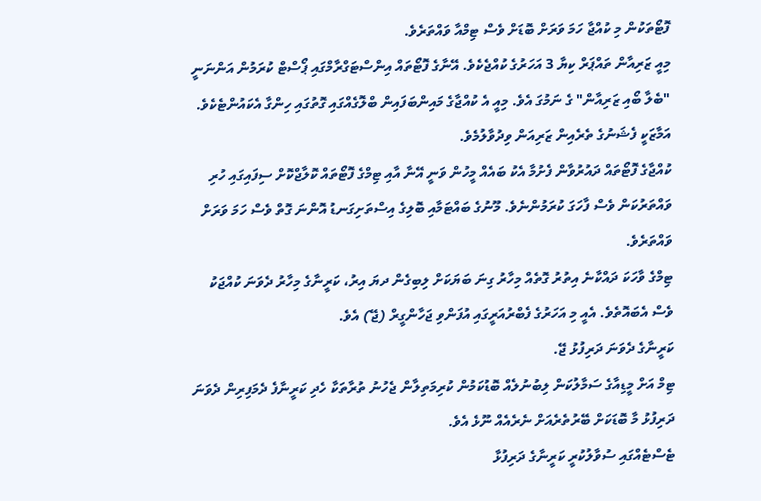ފޮޓޯތަކުން މި ކުއްޖާ ހަމަ ވަރަށް ބޮޑަށް ވެސް ޓިމްއާ ވައްތަރެވެ.
މިއީ ޒަރިއާން ތައްޕަރް ކިޔާ 3 އަހަރުގެ ކުއްޖެކެވެ. އޭނާގެ ފޮޓޯތައް އިންސްޓަގްރާމްގައި ޕޯސްޓް ކުރަމުން އަންނަނީ "ބެލާ ބޯއި ޒަރިއާން" ގެ ނަމުގަ އެވެ. މިއީ އެ ކުއްޖާގެ މައިންބަފައިން ބްލޮގެއްގައި ގޮތުގައި ހިންގާ އެކައުންޓެކެވެ. އަމާޒަކީ ފެޝަނުގެ ތެރެއިން ޒަރިއަން ވިދުވާލުމެވެ.
ކުއްޖާގެ ފޮޓޯތައް ދައުރުވާން ފެށުމާ އެކު ބައެއް މީހުން ވަނީ އޭނާ އާއި ޓިމްގެ ފޮޓޯތައް ކޮލާޖްކޮށް ސިފައިގައި ހުރި ވައްތަރުކަން ވެސް ފާހަގަ ކުރަމުންނެވެ. މޫނުގެ ބައްޓަމާއި ބޮލިގެ އިސްތަށިގަނޑު އޮންނަ ގޮތް ވެސް ހަމަ ވަރަށް ވައްތަރެވެ.
ޓިމްގެ ވާހަކަ ދައްކާނެ އިތުރު ގޮތެއް މިހާރު ގިނަ ބަޔަކަށް ލިބިގެން ދޔަ އިރު، ކަރީނާގެ މިހާރު ދެވަނަ ކުއްޖަކު ވެސް އެބައޮތެވެ. އެއީ މި އަހަރުގެ ފެބްރުއަރީގައި އުފަންވި ޖަހާންގީރް (ޖޭ) އެވެ.
ކަރީނާގެ ދެވަނަ ދަރިފުޅު ޖޭ.
ޓިމް އަށް މީޑިއާގެ ސަމާލުކަން ލިބުނުލެއް ބޮޑުކަމުން ކުރިމަތިލާން ޖެހުނު ތުރާތަކާ ހެދި ކަރީނާފެ ދެމަފިރިން ދެވަނަ ދަރިފުޅު މާ ބޮޑަކަށް ބޭރުތެރެއަށް ނެރެއެއް ނޫޅެ އެވެ.
ޓެސްޓެއްގައި ސުވާލުކުރީ ކަރީނާގެ ދަރިފުޅާ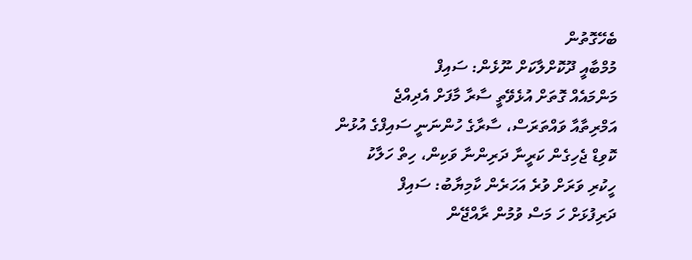ބެހޭގޮތުން
މުމްބާއީ ދޫކޮށްލާކަށް ނޫޅެން: ސައިފް
މަންމައެއް ގޮތަށް އުޅެވޭތީ ސާރާ މާފަށް އެދިއްޖެ
އަމްރިތާއާ ވައްތަރަސް، ސާރާގެ ހުންނަނީ ސައިފްގެ އުޅުން
ކޮވިޑް ޖެހިގެން ކަރީނާ ދަރިންނާ ވަކިން، ހިތް ހަލާކު
ހީކުރި ވަރަށް ވުރެ އަހަރެން ކާމިޔާބު: ސައިފް
ދަރިފުޅަށް ހަ މަސް ވުމުން ރާއްޖޭން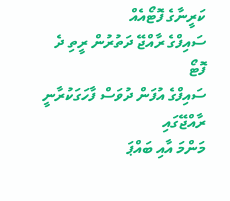ކަރީނާގެ ފޮޓޯއެއް
ސައިފްގެ ރާއްޖޭ ދަތުރުން ރީތި ދެ ފޮޓޯ
ސައިފްގެ އުފަން ދުވަސް ފާހަގަކުރާނީ ރާއްޖޭގައި
މަންމަ އާއި ބައްޕަ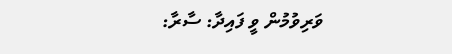ވަރިވުމުން ވީ ފައިދާ: ސާރާ: